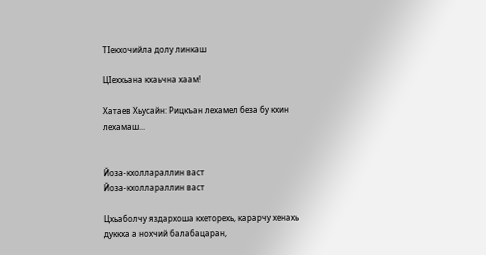ТIекхочийла долу линкаш

ЦIеххьана кхаьчна хаам!

Хатаев Хьусайн: Рицкъан лехамел беза бу кхин лехамаш...


Йоза-кхоллараллин васт
Йоза-кхоллараллин васт

Цхьаболчу яздархоша кхеторехь, карарчу хенахь дуккха а нохчий балабацаран,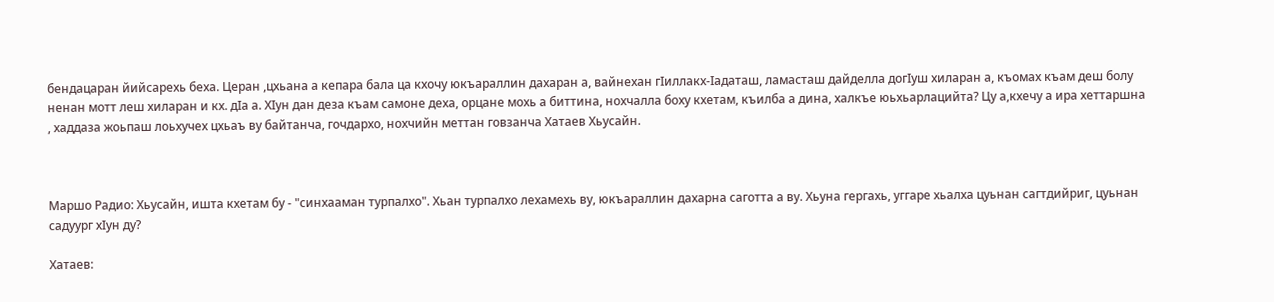бендацаран йийсарехь беха. Церан ,цхьана а кепара бала ца кхочу юкъараллин дахаран а, вайнехан гIиллакх-Iадаташ, ламасташ дайделла догIуш хиларан а, къомах къам деш болу ненан мотт леш хиларан и кх. дIа а. ХIун дан деза къам самоне деха, орцане мохь а биттина, нохчалла боху кхетам, къилба а дина, халкъе юьхьарлацийта? Цу а,кхечу а ира хеттаршна , хаддаза жоьпаш лоьхучех цхьаъ ву байтанча, гочдархо, нохчийн меттан говзанча Хатаев Хьусайн.



Маршо Радио: Хьусайн, ишта кхетам бу - "синхааман турпалхо". Хьан турпалхо лехамехь ву, юкъараллин дахарна саготта а ву. Хьуна гергахь, уггаре хьалха цуьнан сагтдийриг, цуьнан садуург хIун ду?

Хатаев: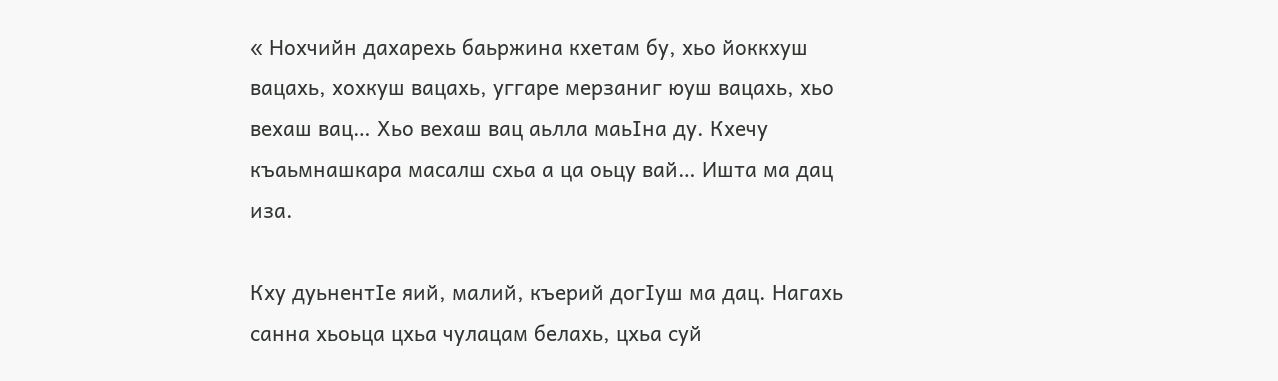« Нохчийн дахарехь баьржина кхетам бу, хьо йоккхуш вацахь, хохкуш вацахь, уггаре мерзаниг юуш вацахь, хьо вехаш вац… Хьо вехаш вац аьлла маьIна ду. Кхечу къаьмнашкара масалш схьа а ца оьцу вай… Ишта ма дац иза.

Кху дуьнентIе яий, малий, къерий догIуш ма дац. Нагахь санна хьоьца цхьа чулацам белахь, цхьа суй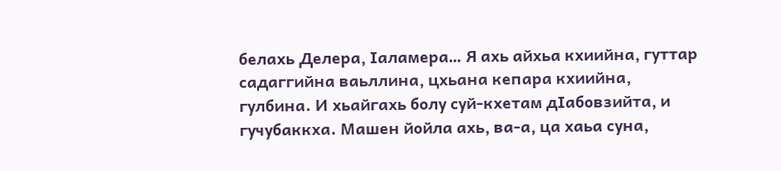белахь Делера, Iаламера… Я ахь айхьа кхиийна, гуттар садаггийна ваьллина, цхьана кепара кхиийна, гулбина. И хьайгахь болу суй-кхетам дIабовзийта, и гучубаккха. Машен йойла ахь, ва-а, ца хаьа суна,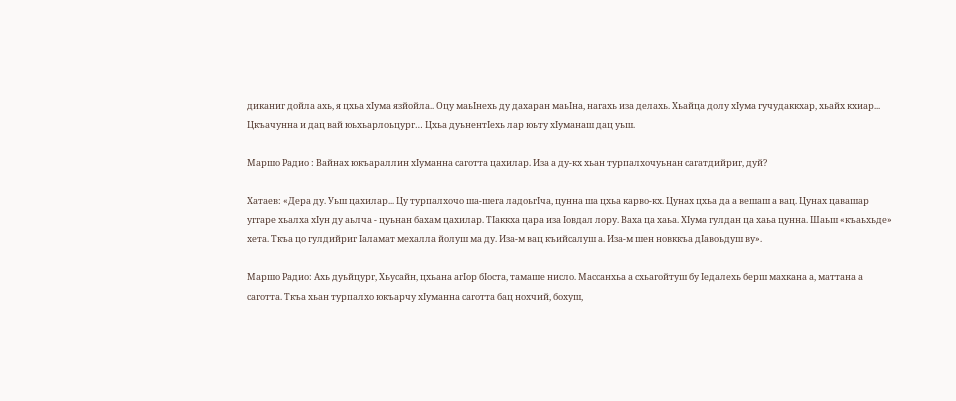диканиг дойла ахь, я цхьа хIума язйойла.. Оцу маьIнехь ду дахаран маьIна, нагахь иза делахь. Хьайца долу хIума гучудаккхар, хьайх кхиар... Цкъачунна и дац вай юьхьарлоьцург… Цхьа дуьнентIехь лар юьту хIуманаш дац уьш.

Маршо Радио : Вайнах юкъараллин хIуманна саготта цахилар. Иза а ду-кх хьан турпалхочуьнан сагатдийриг, дуй?

Хатаев: «Дера ду. Уьш цахилар... Цу турпалхочо ша-шега ладоьгIча, цунна ша цхьа карво-кх. Цунах цхьа да а вешаш а вац. Цунах цавашар уггаре хьалха хIун ду аьлча - цуьнан бахам цахилар. ТIаккха цара иза Iовдал лору. Ваха ца хаьа. ХIума гулдан ца хаьа цунна. Шаьш «къаьхьде» хета. Ткъа цо гулдийриг Iаламат мехалла йолуш ма ду. Иза-м вац къийсалуш а. Иза-м шен новккъа дIавоьдуш ву».

Маршо Радио: Ахь дуьйцург, Хьусайн, цхьана агIор бIоста, тамаше нисло. Массанхьа а схьагойтуш бу Iедалехь берш махкана а, маттана а саготта. Ткъа хьан турпалхо юкъарчу хIуманна саготта бац нохчий, бохуш,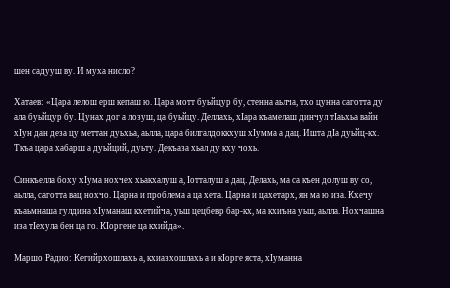шен садууш ву. И муха нисло?

Хатаев: «Цара лелош ерш кепаш ю. Цара мотт буьйцур бу, стенна аьлча, тхо цунна саготта ду ала буьйцур бу. Цунах дог а лозуш, ца буьйцу. Деллахь, хIара къамелаш динчул тIаьхьа вайн хIун дан деза цу меттан дуьхьа, аьлла, цара билгалдоккхуш хIумма а дац. Ишта дIа дуьйц-кх. Ткъа цара хабарш а дуьйций, дуьту. Декъаза хьал ду кху чохь.

Синкъелла боху хIума нохчех хьакхалуш а, Iотталуш а дац. Делахь, ма са къен долуш ву со, аьлла, саготта вац нохчо. Царна и проблема а ца хета. Царна и цахетарх, ян ма ю иза. Кхечу къаьмнаша гулдина хIуманаш кхетийча, уьш цецбевр бар-кх, ма кхиъна уьш, аьлла. Нохчашна иза тIехула бен ца го. КIоргене ца кхийда».

Маршо Радио: Кегийрхошлахь а, кхиазхошлахь а и кIорге яста, хIуманна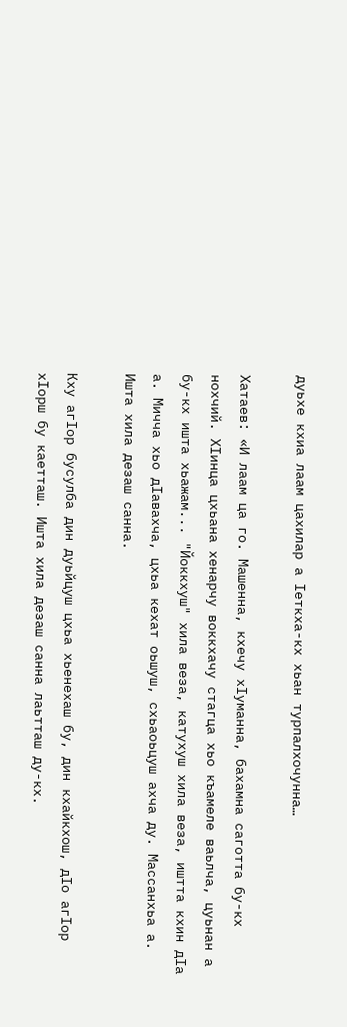дуьхе кхиа лаам цахилар а Iеткха-кх хьан турпалхочунна…

Хатаев: «И лаам ца го. Машенна, кхечу хIуманна, бахамна саготта бу-кх нохчий. ХIинца цхьана хенарчу воккхачу стагца хьо къамеле ваьлча, цуьнан а бу-кх ишта хьажам... "Йоккхуш" хила веза, катухуш хила веза, иштта кхин дIа а. Мичча хьо дIавахча, цхьа кехат оьшуш, схьаоьцуш ахча ду. Массанхьа а. Ишта хила дезаш санна.

Кху агIор бусулба дин дуьйцуш цхьа хьенехаш бу, дин кхайкхош, дIо агIор хIорш бу каетташ. Ишта хила дезаш санна лаьтташ ду-кх.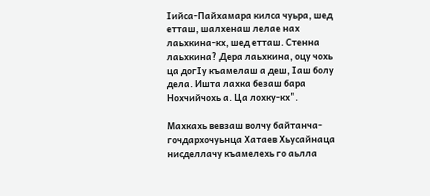Iийса-Пайхамара килса чуьра, шед етташ, шалхенаш лелае нах лаьхкина-кх, шед етташ. Стенна лаьхкина? Дера лаьхкина, оцу чохь ца догIу къамелаш а деш, Iаш болу дела. Ишта лахка безаш бара Нохчийчохь а. Ца лохку-кх".

Махкахь вевзаш волчу байтанча-гочдархочуьнца Хатаев Хьусайнаца нисделлачу къамелехь го аьлла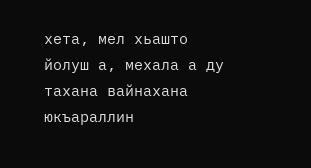хета, мел хьашто йолуш а, мехала а ду тахана вайнахана юкъараллин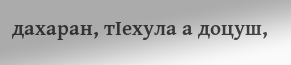дахаран, тIехула а доцуш,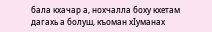бала кхачар а, нохчалла боху кхетам дагахь а болуш, къоман хIуманах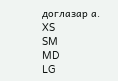доглазар а.
XS
SM
MD
LG